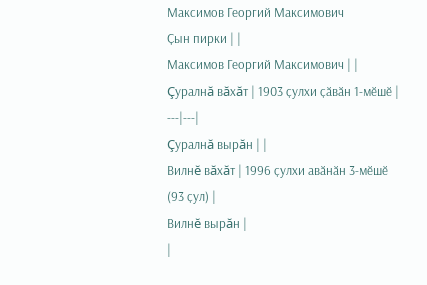Максимов Георгий Максимович
Ҫын пирки | |
Максимов Георгий Максимович | |
Çуралнă вăхăт | 1903 ҫулхи ҫӑвӑн 1-мӗшӗ |
---|---|
Çуралнă вырăн | |
Вилнĕ вăхăт | 1996 ҫулхи авӑнӑн 3-мӗшӗ (93 ҫул) |
Вилнĕ вырăн |
|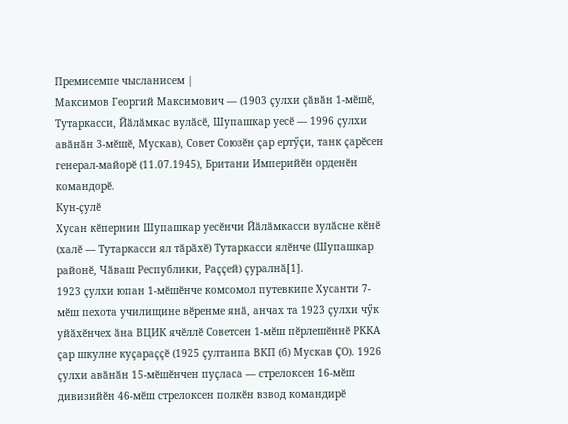Премисемпе чысланисем |
Максимов Георгий Максимович — (1903 ҫулхи ҫӑвӑн 1-мӗшӗ, Тутаркасси, Йӑлӑмкас вулӑсӗ, Шупашкар уесӗ — 1996 ҫулхи авӑнӑн 3-мӗшӗ, Мускав), Совет Союзӗн ҫар ертӳҫи, танк ҫарӗсен генерал-майорӗ (11.07.1945), Британи Империйӗн орденӗн командорӗ.
Кун-ҫулӗ
Хусан кӗпернин Шупашкар уесӗнчи Йӑлӑмкасси вулӑсне кӗнӗ (халӗ — Тутаркасси ял тӑрӑхӗ) Тутаркасси ялӗнче (Шупашкар районӗ, Чӑваш Республики, Раҫҫей) ҫуралнӑ[1].
1923 ҫулхи юпан 1-мӗшӗнче комсомол путевкипе Хусанти 7-мӗш пехота училищине вӗренме янӑ, анчах та 1923 ҫулхи чӳк уйӑхӗнчех ӑна ВЦИК ячӗллӗ Советсен 1-мӗш пӗрлешӗннӗ РККА ҫар шкулне куҫараҫҫӗ (1925 ҫултанпа ВКП (б) Мускав ҪО). 1926 ҫулхи авӑнӑн 15-мӗшӗнчен пуҫласа — стрелоксен 16-мӗш дивизийӗн 46-мӗш стрелоксен полкӗн взвод командирӗ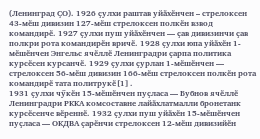(Ленинград ҪО). 1926 ҫулхи раштав уйӑхӗнчен – стрелоксен 43-мӗш дивизин 127-мӗш стрелоксен полкӗн взвод командирӗ. 1927 ҫулхи пуш уйӑхӗнчен — ҫав дивизинчи ҫав полкри рота командирӗн вричӗ. 1928 ҫулхи юпа уйӑхӗн 1-мӗшӗнчен Энгельс ячӗллӗ Ленинградри ҫарпа политика курсӗсен курсанчӗ. 1929 ҫулхи ҫурлан 1-мӗшӗнчен — стрелоксен 56-мӗш дивизин 166-мӗш стрелоксен полкӗн рота командирӗ тата политрукӗ[1].
1931 ҫулхи чӳкӗн 15-мӗшӗнчен пуҫласа — Бубнов ячӗллӗ Ленинградри РККА комсоставне лайӑхлатмалли бронетанк курсӗсенче вӗреннӗ. 1932 ҫулхи пуш уйӑхӗн 15-мӗшӗнчен пуҫласа — ОКДВА ҫарӗнчи стрелоксен 12-мӗш дивизийӗн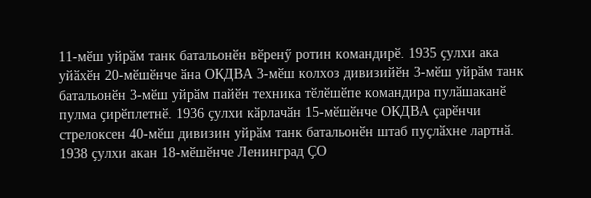11-мӗш уйрӑм танк батальонӗн вӗренӳ ротин командирӗ. 1935 ҫулхи ака уйӑхӗн 20-мӗшӗнче ӑна ОКДВА 3-мӗш колхоз дивизийӗн 3-мӗш уйрӑм танк батальонӗн 3-мӗш уйрӑм пайӗн техника тӗлӗшӗпе командира пулӑшаканӗ пулма ҫирӗплетнӗ. 1936 ҫулхи кӑрлачӑн 15-мӗшӗнче ОКДВА ҫарӗнчи стрелоксен 40-мӗш дивизин уйрӑм танк батальонӗн штаб пуҫлӑхне лартнӑ. 1938 ҫулхи акан 18-мӗшӗнче Ленинград ҪО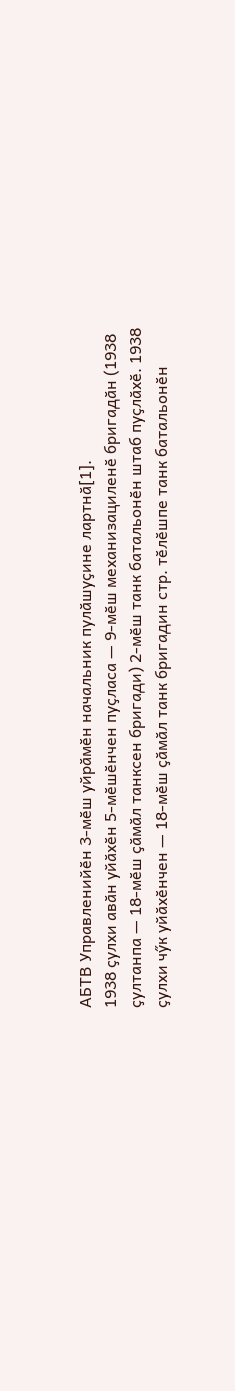АБТВ Управленийӗн 3-мӗш уйрӑмӗн начальник пулӑшуҫине лартнӑ[1].
1938 ҫулхи авӑн уйӑхӗн 5-мӗшӗнчен пуҫласа — 9-мӗш механизациленӗ бригадӑн (1938 ҫултанпа — 18-мӗш ҫӑмӑл танксен бригади) 2-мӗш танк батальонӗн штаб пуҫлӑхӗ. 1938 ҫулхи чӳк уйӑхӗнчен — 18-мӗш ҫӑмӑл танк бригадин стр. тӗлӗшпе танк батальонӗн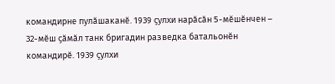командирне пулӑшаканӗ. 1939 ҫулхи нарӑсӑн 5-мӗшӗнчен – 32-мӗш ҫӑмӑл танк бригадин разведка батальонӗн командирӗ. 1939 ҫулхи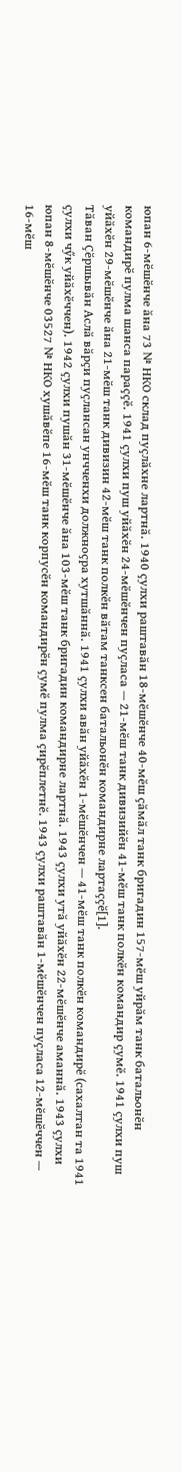юпан 6-мӗшӗнче ӑна 73 № НКО склад пуҫлӑхне лартнӑ. 1940 ҫулхи раштавӑн 18-мӗшӗнче 40-мӗш ҫӑмӑл танк бригадин 157-мӗш уйрӑм танк батальонӗн командирӗ пулма шанса параҫҫӗ. 1941 ҫулхи пуш уйӑхӗн 24-мӗшӗнчен пуҫласа — 21-мӗш танк дивизийӗн 41-мӗш танк полкӗн командир ҫумӗ. 1941 ҫулхи пуш уйӑхӗн 29-мӗшӗнче ӑна 21-мӗш танк дивизин 42-мӗш танк полкӗн вӑтам танксен батальонӗн командирне лартаҫҫӗ[1].
Тӑван Ҫӗршывӑн Аслӑ вӑрҫи пуҫлансан унчченхи должноҫра хутшӑннӑ. 1941 ҫулхи авӑн уйӑхӗн 1-мӗшӗнчен — 41-мӗш танк полкӗн командирӗ (сахалтан та 1941 ҫулхи чӳк уйӑхӗччен). 1942 ҫулхи пушӑн 31-мӗшӗнче ӑна 103-мӗш танк бригадин командирне лартнӑ. 1943 ҫулхи утӑ уйӑхӗн 22-мӗшӗнче аманнӑ. 1943 ҫулхи юпан 8-мӗшӗнче 03527 № НКО хушӑвӗпе 16-мӗш танк корпусӗн командирӗн ҫумӗ пулма ҫирӗплетнӗ. 1943 ҫулхи раштавӑн 1-мӗшӗнчен пуҫласа 12-мӗшӗччен — 16-мӗш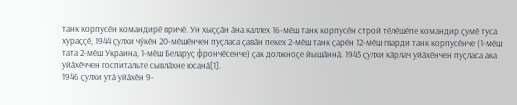танк корпусӗн командирӗ вричӗ. Ун хыҫҫӑн ӑна каллех 16-мӗш танк корпусӗн строй тӗлӗшӗпе командир ҫумӗ туса хураҫҫӗ, 1944 ҫулхи чӳкӗн 20-мӗшӗнчен пуҫласа ҫавӑн пекех 2-мӗш танк ҫарӗн 12-мӗш гварди танк корпусӗнче (1-мӗш тата 2-мӗш Украина, 1-мӗш Беларуҫ фрончӗсенче) ҫак должноҫе йышӑннӑ. 1945 ҫулхи кӑрлач уйӑхӗнчен пуҫласа ака уйӑхӗччен госпитальте сывлӑхне юсанӑ[1].
1946 ҫулхи утӑ уйӑхӗн 9-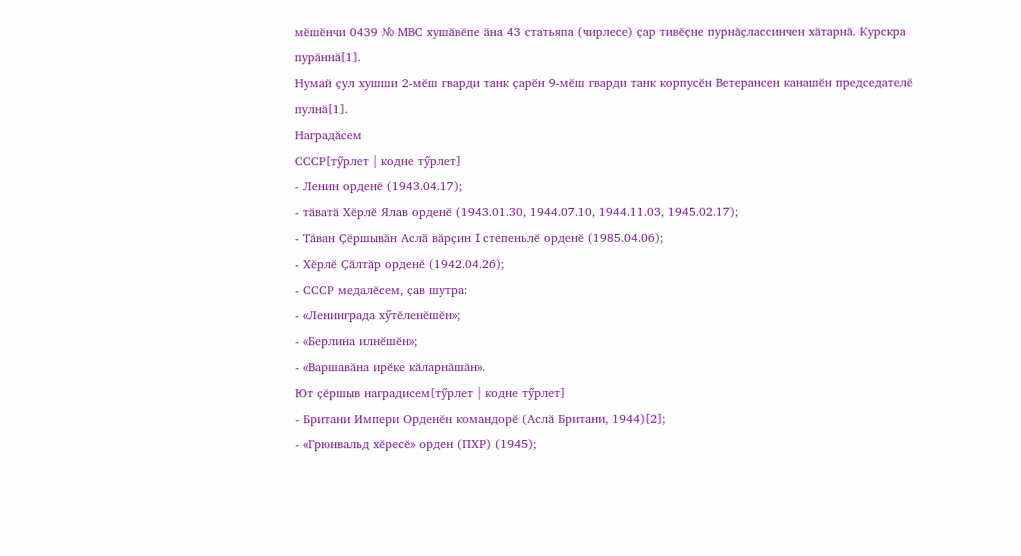мӗшӗнчи 0439 № МВС хушӑвӗпе ӑна 43 статьяпа (чирлесе) ҫар тивӗҫне пурнӑҫлассинчен хӑтарнӑ. Курскра пурӑннӑ[1].
Нумай ҫул хушши 2-мӗш гварди танк ҫарӗн 9-мӗш гварди танк корпусӗн Ветерансен канашӗн председателӗ пулнӑ[1].
Наградӑсем
СССР[тӳрлет | кодне тӳрлет]
- Ленин орденӗ (1943.04.17);
- тӑватӑ Хӗрлӗ Ялав орденӗ (1943.01.30, 1944.07.10, 1944.11.03, 1945.02.17);
- Тӑван Ҫӗршывӑн Аслӑ вӑрҫин I степеньлӗ орденӗ (1985.04.06);
- Хӗрлӗ Ҫӑлтӑр орденӗ (1942.04.26);
- СССР медалӗсем, ҫав шутра:
- «Ленинграда хӳтӗленӗшӗн»;
- «Берлина илнӗшӗн»;
- «Варшавӑна ирӗке кӑларнӑшӑн».
Ют ҫӗршыв наградисем[тӳрлет | кодне тӳрлет]
- Британи Импери Орденӗн командорӗ (Аслӑ Британи, 1944)[2];
- «Грюнвальд хӗресӗ» орден (ПХР) (1945);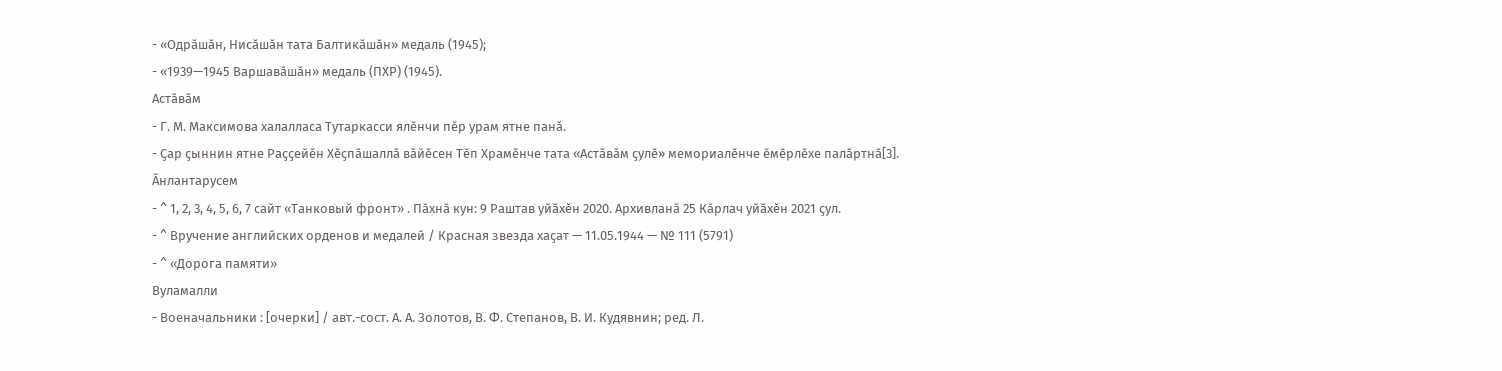- «Одрӑшӑн, Нисӑшӑн тата Балтикӑшӑн» медаль (1945);
- «1939—1945 Варшавӑшӑн» медаль (ПХР) (1945).
Астӑвӑм
- Г. М. Максимова халалласа Тутаркасси ялӗнчи пӗр урам ятне панӑ.
- Ҫар ҫыннин ятне Раҫҫейӗн Хӗҫпӑшаллӑ вӑйӗсен Тӗп Храмӗнче тата «Астӑвӑм ҫулӗ» мемориалӗнче ӗмӗрлӗхе палӑртнӑ[3].
Ӑнлантарусем
- ^ 1, 2, 3, 4, 5, 6, 7 сайт «Танковый фронт» . Пӑхнӑ кун: 9 Раштав уйӑхӗн 2020. Архивланӑ 25 Кӑрлач уйӑхӗн 2021 ҫул.
- ^ Вручение английских орденов и медалей / Красная звезда хаҫат — 11.05.1944 — № 111 (5791)
- ^ «Дорога памяти»
Вуламалли
- Военачальники : [очерки] / авт.-сост. А. А. Золотов, В. Ф. Степанов, В. И. Кудявнин; ред. Л.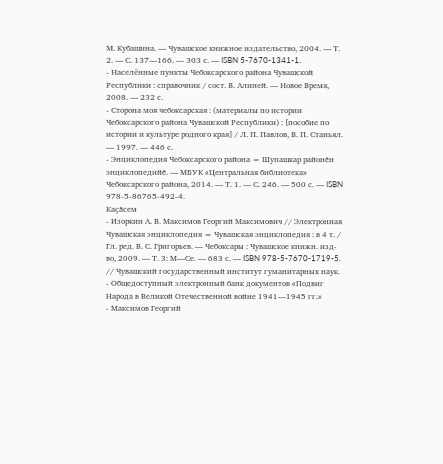М. Кубашина. — Чувашское книжное издательство, 2004. — Т. 2. — С. 137—166. — 303 с. — ISBN 5-7670-1341-1.
- Населённые пункты Чебоксарского района Чувашской Республики : справочник / сост. В. Алиней. — Новое Время, 2008. — 232 с.
- Сторона моя чебоксарская : (материалы по истории Чебоксарского района Чувашской Республики) : [пособие по истории и культуре родного края] / Л. П. Павлов, В. П. Станьял. — 1997. — 446 с.
- Энциклопедия Чебоксарского района = Шупашкар районӗн энциклопедийӗ. — МБУК «Центральная библиотека» Чебоксарского района, 2014. — Т. 1. — С. 246. — 500 с. — ISBN 978-5-86765-492-4.
Каҫӑсем
- Изоркин А. В. Максимов Георгий Максимович // Электронная Чувашская энциклопедия = Чувашская энциклопедия : в 4 т. / Гл. ред. В. С. Григорьев. — Чебоксары : Чувашское книжн. изд-во, 2009. — Т. 3: М—Се. — 683 с. — ISBN 978-5-7670-1719-5. // Чувашский государственный институт гуманитарных наук.
- Общедоступный электронный банк документов «Подвиг Народа в Великой Отечественной войне 1941—1945 гг.»
- Максимов Георгий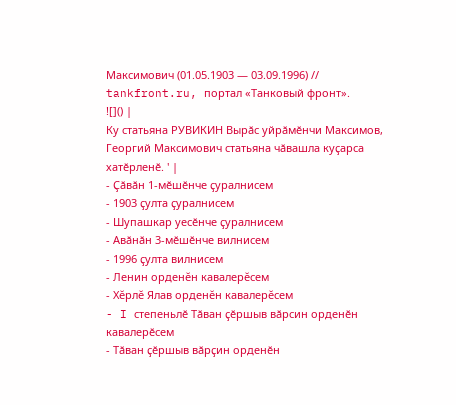Максимович (01.05.1903 — 03.09.1996) // tankfront.ru, портал «Танковый фронт».
![]() |
Ку статьяна РУВИКИН Вырӑс уйрӑмӗнчи Максимов, Георгий Максимович статьяна чӑвашла куҫарса хатӗрленӗ. ' |
- Ҫӑвӑн 1-мӗшӗнче ҫуралнисем
- 1903 ҫулта ҫуралнисем
- Шупашкар уесӗнче ҫуралнисем
- Авӑнӑн 3-мӗшӗнче вилнисем
- 1996 ҫулта вилнисем
- Ленин орденĕн кавалерĕсем
- Хĕрлĕ Ялав орденĕн кавалерĕсем
- I степеньлӗ Тӑван ҫӗршыв вӑрсин орденӗн кавалерӗсем
- Тӑван ҫӗршыв вӑрҫин орденӗн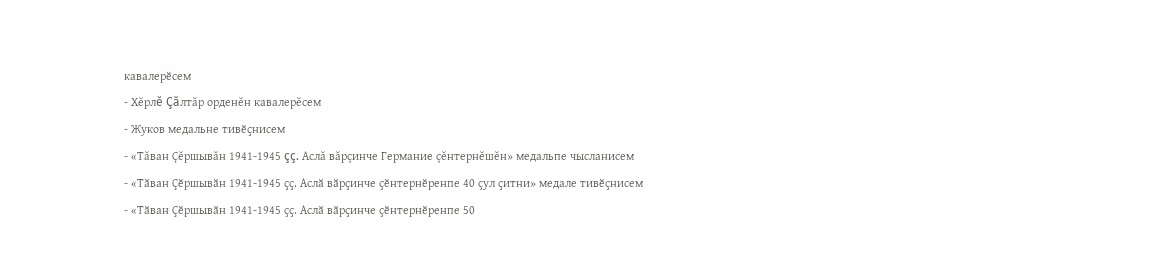кавалерӗсем
- Хĕрлĕ Çăлтăр орденĕн кавалерĕсем
- Жуков медальне тивӗҫнисем
- «Тăван Çĕршывăн 1941-1945 çç. Аслă вăрçинче Германие çĕнтернĕшĕн» медальпе чысланисем
- «Тӑван Ҫӗршывӑн 1941-1945 ҫҫ. Аслӑ вӑрҫинче ҫӗнтернӗренпе 40 ҫул ҫитни» медале тивӗҫнисем
- «Тӑван Ҫӗршывӑн 1941-1945 ҫҫ. Аслӑ вӑрҫинче ҫӗнтернӗренпе 50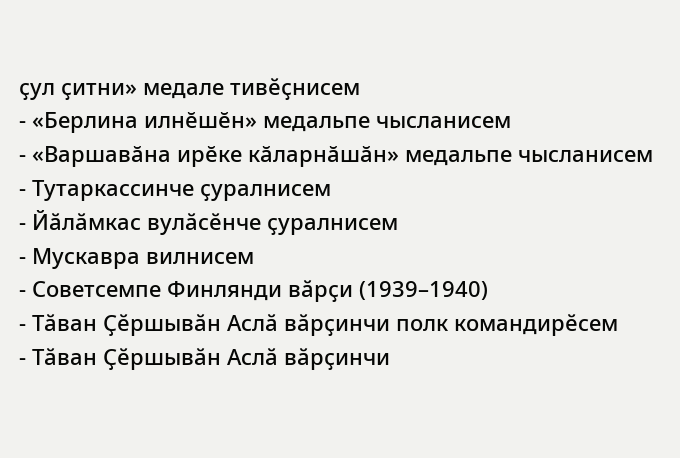ҫул ҫитни» медале тивӗҫнисем
- «Берлина илнĕшĕн» медальпе чысланисем
- «Варшавăна ирĕке кăларнăшăн» медальпе чысланисем
- Тутаркассинче ҫуралнисем
- Йӑлӑмкас вулӑсӗнче ҫуралнисем
- Мускавра вилнисем
- Советсемпе Финлянди вӑрҫи (1939–1940)
- Тӑван Ҫӗршывӑн Аслӑ вӑрҫинчи полк командирӗсем
- Тӑван Ҫӗршывӑн Аслӑ вӑрҫинчи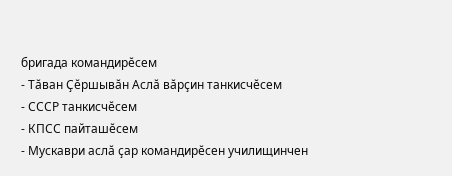бригада командирӗсем
- Тӑван Ҫӗршывӑн Аслӑ вӑрҫин танкисчӗсем
- СССР танкисчӗсем
- КПСС пайташӗсем
- Мускаври аслӑ ҫар командирӗсен училищинчен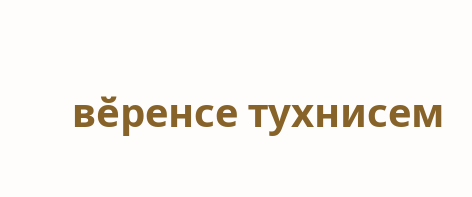вӗренсе тухнисем